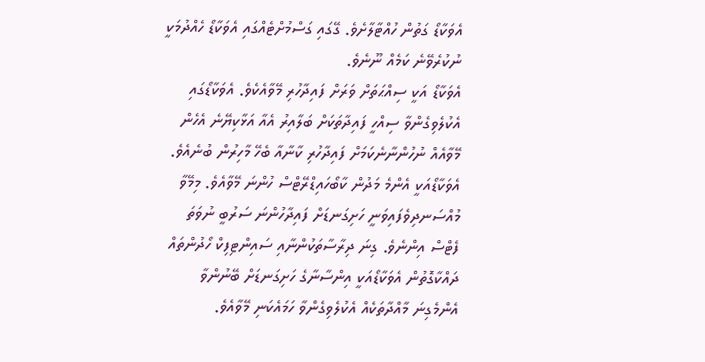އެވަކާޑޯ ގަތުން ހުއްޓާލާށެވެ. ގޭގައި ގަސްމުށްޓެއްގައި އެވަކާޑޯ ހެއްދުމަކީ ނުކުރެވޭނެ ކަމެއް ނޫނެވެ.
އެވަކާޑޯ އަކީ ސިއްޙަތަށް ވަރަށް ފައިދާހުރި މޭވާއެކެވެ. އެވަކާޑޯގައި އެކުލެވިގެންވާ ސިއްހީ ފައިދާތަކަށް ބަލާއިރު އެއާ އަޅާކިޔޭނެ އެހެން މޭވާއެއް ނުހުންނާނެކަމަށް ފައިދާހުރި ކާނާއާ ބެހޭ މާހިރުން ބުނެއެވެ. އެވަކާޑޯއަކީ އެންމެ މަދުން ކާބޯހައިޑްރޭޓްސް ހުންނަ މޭވާއެވެ. މިމޭވާ މުއްސަނދިވެފައިވަނީ ހަށިގަނޑަށް ފައިދާހުންނަ ސަރުބީ ނުވަތަ ފެޓްސް އިންނެވެ. ގިނަ ދިރާސާތަކުންނާއި ސައިންޓިފިކް ހޯދުންތައް ދައްކާގޮތުން އެވަކާޑޯއަކީ އިންސާނާގެ ހަށިގަނޑަށް ބޭނުންވާ އެންމެގިނަ މާއްދާތަކެއް އެކުލެވިގެންވާ ހަމައެކަނި މޭވާއެވެ.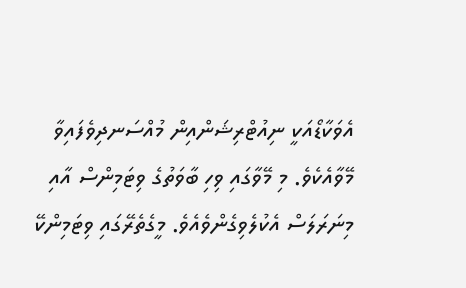އެވަކާޑޯއަކީ ނިއުޓްރިޝަންއިން މުއްސަނދިވެފައިވާ މޭވާއެކެވެ. މި މޭވާގައި ވިހި ބާވަތުގެ ވިޓަމިންސް އާއި މިނަރަލަސް އެކުލެވިގެންވެއެވެ. މީގެތެރޭގައި ވިޓަމިންކޭ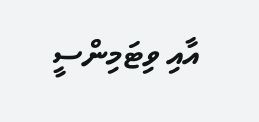އާއި ވިޓަމިންސީ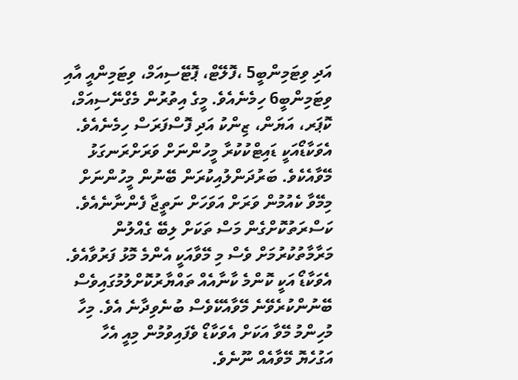އަދި ވިޓަމިންބީ5 ،ފޮލޭޓް، ޕޮޓޭސިއަމް، ވިޓަމިންއީ އާއި ވިޓަމިންބީ6 ހިމެނެއެވެ. މީގެ އިތުރުން މެގްނޭސިއަމް، ކޮޕަރ، އަޔަން، ޒިންކު އަދި ފޮސްފަރަސް ހިމެނެއެވެ.
އެވަކާޑޯއަކީ ޑައިޓްކުކުރާ މީހުންނަށް ވަރަށްރަނގަޅު މޭވާއެކެވެ. ބަރުދަންލުއިކުރަން ބޭނުން މީހުންނަށް މިމޭވާ ކެއުމުން ވަރަށް އަވަހަށް ނަތީޖާ ފެންނާނެއެވެ. ކަސްރަތުކޮށްގެން މަސް ތަކަށް ލިބޭ ގެއްލުން މަރާމާތުކުރުމަށް ވެސް މި މޭވާއަކީ އެންމެ މޮޅު ފަރުވާއެވެ.
އެވަކާޑޯ އަކީ ކޮންމެ ކާނާއެއް ތައްޔާރުކޮށްލުމުގައިވެސް ބޭނުންކުރެވޭނެ މޭވާއެކޭވެސް ބުނެވިދާނެ އެވެ. މިހާ މުހިންމު މޭވާ އަކަށް އެވަކާޑޯ ވެފައިވުމުން މިއީ އެހާ އަގުހެޔޮ މޭވާއެއް ނޫނެވެ.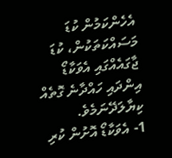އެހެންކަމުން ކުޑަ މަސައްކަތަކުން، ކުޑަ ޖާގައެއްގައި އެވަކާޑޯ އިންދައި ހައްދާނެ ގޮތެއް ކިޔާލަދޭނަމެވެ.
1- އެވަކާޑޯ އޮށުން ކުރި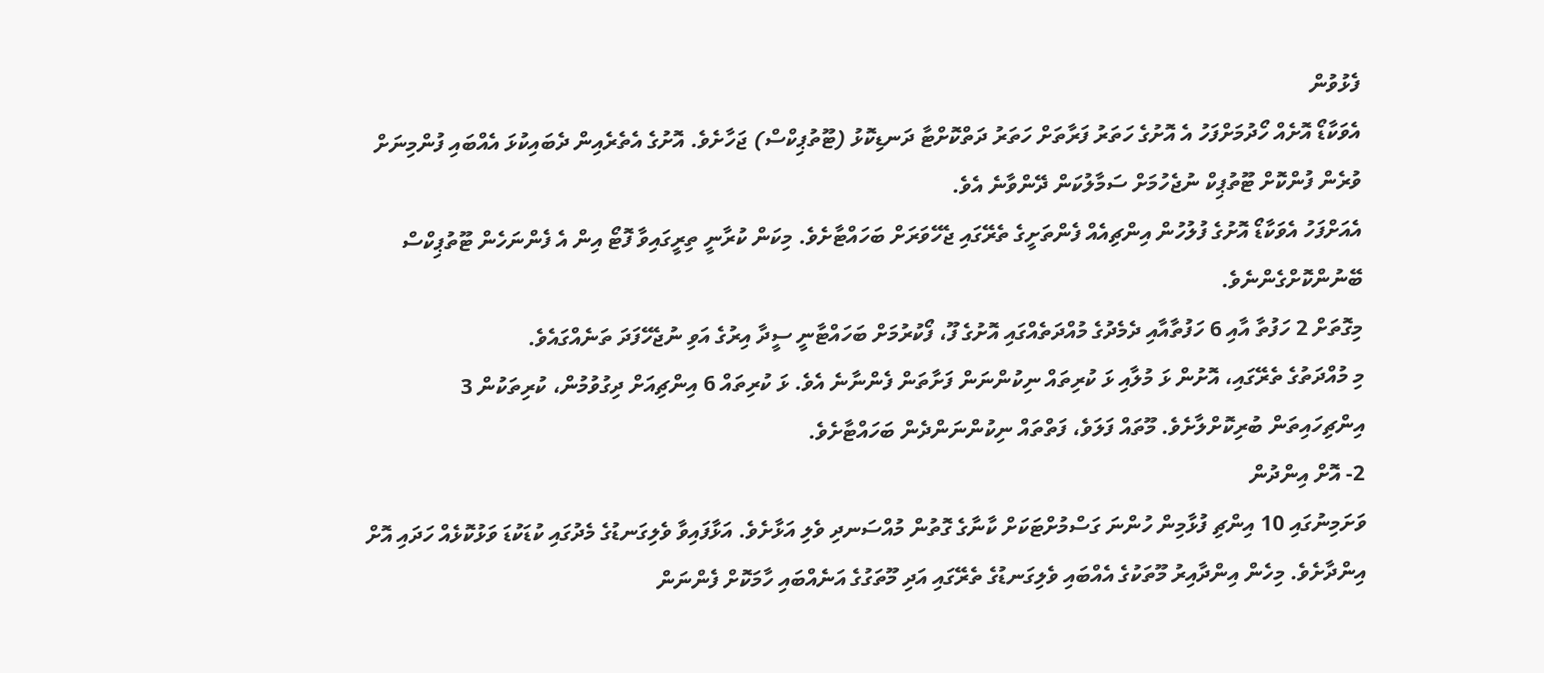ފެޅުވުން
އެވަކާޑޯ އޮށެއް ހޯދުމަށްފަހު އެ އޮށުގެ ހަތަރު ފަރާތަށް ހަތަރު ދަތްކޮށްޓާ ދަނޑިކޮޅު (ޓޫތުޕިކްސް) ޖަހާށެވެ. އޮށުގެ އެތެރެއިން ދެބައިކުޅަ އެއްބައި ފުންމިނަށް ވުރެން ފުންކޮށް ޓޫތުޕިކް ނުޖެހުމަށް ސަމާލުކަން ދޭންވާނެ އެވެ.
އެއަށްފަހު އެވަކާޑޯ އޮށުގެ ފުލުހުން އިންޗިއެއް ފެންތަށީގެ ތެރޭގައި ޖެހޭވަރަށް ބަހައްޓާށެވެ. މިކަން ކުރާނީ ތިރީގައިވާ ފޮޓޯ އިން އެ ފެންނަހެން ޓޫތުޕިކްސް ބޭނުންކޮށްގެންނެވެ.
މިގޮތަށް 2 ހަފުތާ އާއި 6 ހަފުތާއާއި ދެމެދުގެ މުއްދަތެއްގައި އޮށުގެ ފޫ، ފޯކުރުމަށް ބަހައްޓާނީ ސީދާ އިރުގެ އަވި ނުޖެހޭފަދަ ތަނެއްގައެވެ.
މި މުއްދަތުގެ ތެރޭގައި، އޮށުން ޅަ މުލާއި ޅަ ކުރިތައް ނިކުންނަން ފަށާތަން ފެންނާނެ އެވެ. ޅަ ކުރިތައް 6 އިންޗިއަށް ދިގުވުމުން، ކުރިތަކުން 3 އިންޗިހައިތަން ބުރިކޮށްލާށެވެ. މޫތައް ފަލަވެ، ފަތްތައް ނިކުންނަންދެން ބަހައްޓާށެވެ.
2- އޮށް އިންދުން
ވަށަމިނުގައި 10 އިންޗި ފުޅާމިން ހުންނަ ގަސްމުށްޓަކަށް ކާނާގެ ގޮތުން މުއްސަނދި ވެލި އަޅާށެވެ. އަޅާފައިވާ ވެލިގަނޑުގެ މެދުގައި ކުޑަކުޑަ ވަޅުކޮޅެއް ހަދައި އޮށް އިންދާށެވެ. މިހެން އިންދާއިރު މޫތަކުގެ އެއްބައި ވެލިގަނޑުގެ ތެރޭގައި އަދި މޫތަގުގެ އަނެއްބައި ހާމަކޮށް ފެންނަން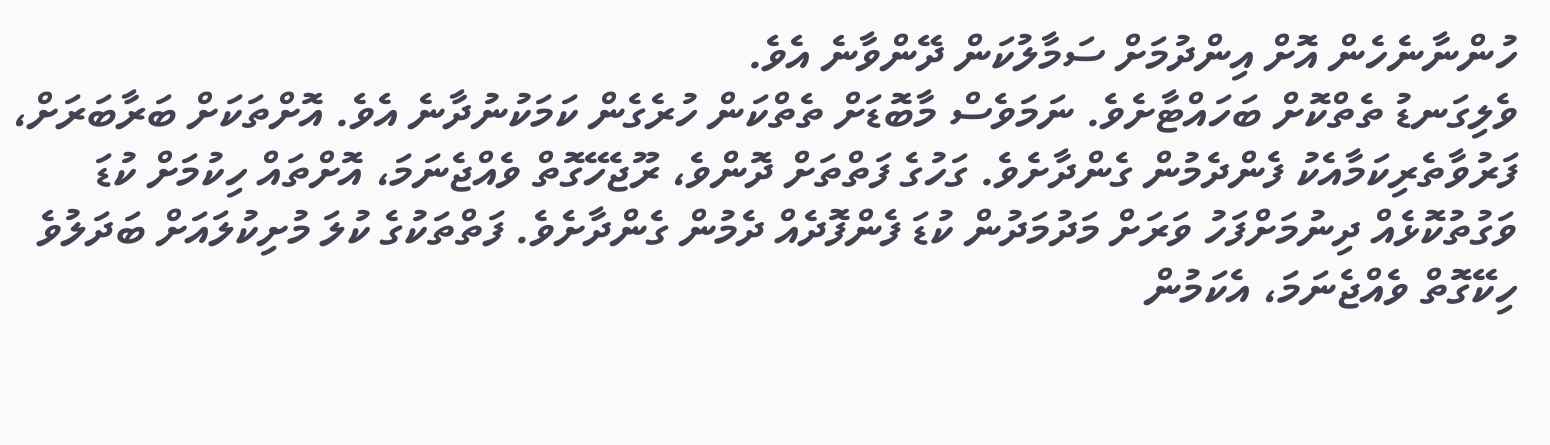ހުންނާނެހެން އޮށް އިންދުމަށް ސަމާލުކަން ދޭންވާނެ އެވެ.
ވެލިގަނޑު ތެތްކޮށް ބަހައްޓާށެވެ. ނަމަވެސް މާބޮޑަށް ތެތްކަން ހުރެގެން ކަމަކުނުދާނެ އެވެ. އޮށްތަކަށް ބަރާބަރަށް، ފަރުވާތެރިކަމާއެކު ފެންދެމުން ގެންދާށެވެ. ގަހުގެ ފަތްތަށް ދޮންވެ، ރޫޖެހޭގޮތް ވެއްޖެނަމަ، އޮށްތައް ހިކުމަށް ކުޑަ ވަގުތުކޮޅެއް ދިނުމަށްފަހު ވަރަށް މަދުމަދުން ކުޑަ ފެންފޮދެއް ދެމުން ގެންދާށެވެ. ފަތްތަކުގެ ކުލަ މުށިކުލައަށް ބަދަލުވެ ހިކޭގޮތް ވެއްޖެނަމަ، އެކަމުން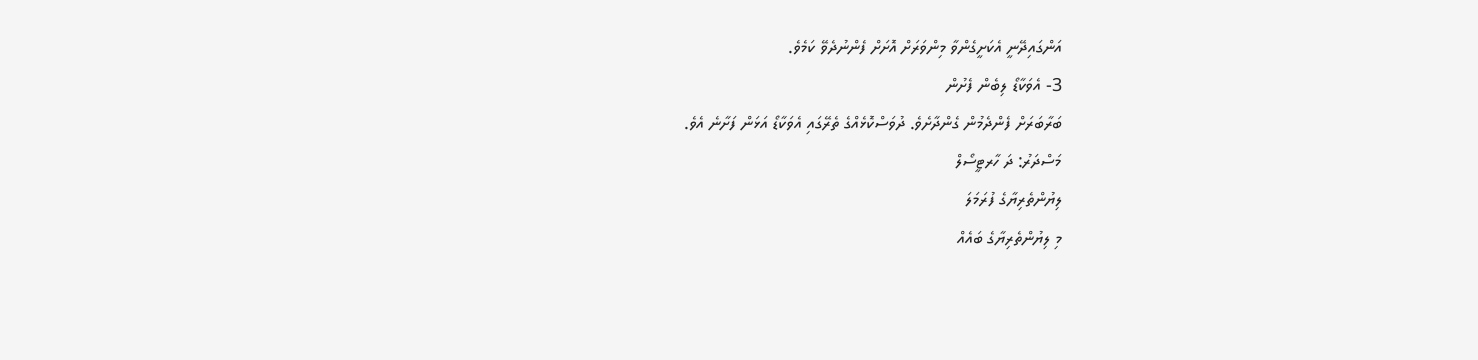އަންގައިދޭނީ އެކަށީގެންވާ މިންވަރަށް އޮށަށް ފެންނުދެވޭ ކަމެވެ.
3- އެވަކާޑޯ ލިބެން ފެށުން
ބަރާބަރަށް ފެންދެމުން ގެންދާށެވެ. ދުވަސްކޮޅެއްގެ ތެރޭގައި އެވަކާޑޯ އަޅަން ފަށާނެ އެވެ.
މަސްދަރު: ދަ ހާރޓީސޯލް
ލިޔުންތެރިޔާގެ ފުރަމަލަ
މި ލިޔުންތެރިޔާގެ ބައެއް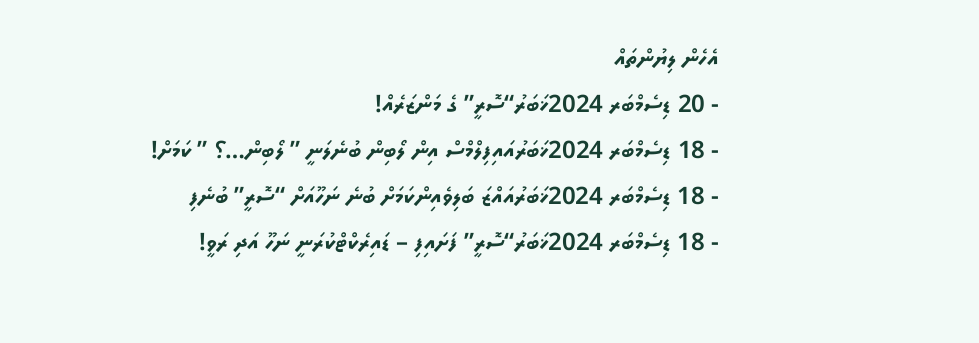އެހެން ލިޔުންތައް
- 20 ޑިސެމްބަރ 2024ޚަބަރު“ސޮރީ” ގެ މަންޒަރެއް!
- 18 ޑިސެމްބަރ 2024ޚަބަރުއައިފިލްމްސް އިން ލޯބިން ބުނެލަނީ ” ލޯބިން…؟ ” ކަމަށް!
- 18 ޑިސެމްބަރ 2024ޚަބަރުއައްޒަ ބަލިވެއިންކަމަށް ބުނެ ނަހޫއަށް “ސޮރީ” ބުނެފި
- 18 ޑިސެމްބަރ 2024ޚަބަރު“ސޮރީ” ފަށައިފި – ޑައިރެކްޓްކުރަނީ ނަހޫ އަދި ރަވީ!